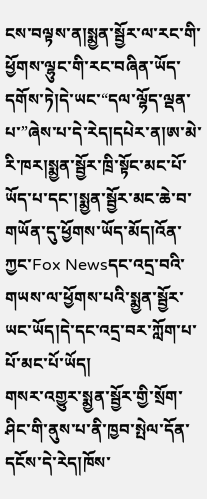ངས་བལྟས་ན།སྨྱན་སྦྱོར་ལ་རང་གི་ཕྱོགས་ལྷུང་གི་རང་བཞིན་ཡོད་དགོས་ཏེ།དེ་ཡང་“དལ་ལྷོད་ལྡན་པ་”ཞེས་པ་དེ་རེད།དཔེར་ན།ཨ་མེ་རི་ཁར།སྨྱན་སྦྱོར་ཁྲི་སྟོང་མང་པོ་ཡོད་པ་དང་།སྨྱན་སྦྱོར་མང་ཆེ་བ་གཡོན་དུ་ཕྱོགས་ཡོད་མོད།འོན་ཀྱང་Fox Newsདང་འདྲ་བའི་གཡས་ལ་ཕྱོགས་པའི་སྨྱན་སྦྱོར་ཡང་ཡོད།དེ་དང་འདྲ་བར་ཀློག་པ་པོ་མང་པོ་ཡོད།
གསར་འགྱུར་སྨྱན་སྦྱོར་གྱི་སྲོག་ཤིང་གི་ནུས་པ་ནི་ཁྱབ་སྤེལ་དོན་དངོས་དེ་རེད།ཁོས་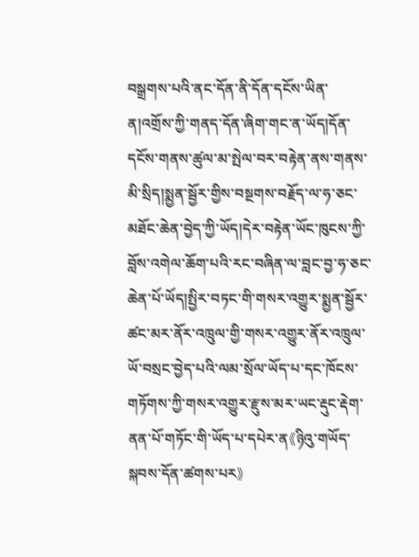བསྒྲགས་པའི་ནང་དོན་ནི་དོན་དངོས་ཡིན་ན།འགྲོས་ཀྱི་གནད་དོན་ཞིག་གང་ན་ཡོད།དོན་དངོས་གནས་ཚུལ་མ་སྤེལ་བར་བརྟེན་ནས་གནས་མི་སྲིད།སྨྱན་སྦྱོར་གྱིས་བསྔགས་བརྗོད་ལ་ཧ་ཅང་མཐོང་ཆེན་བྱེད་ཀྱི་ཡོད།དེར་བརྟེན་ཡོང་ཁུངས་ཀྱི་བློས་འགེལ་ཆོག་པའི་རང་བཞིན་ལ་བླང་བྱ་ཧ་ཅང་ཆེན་པོ་ཡོད།སྤྱིར་བཏང་གི་གསར་འགྱུར་སྨྱན་སྦྱོར་ཚང་མར་ནོར་འཁྲུལ་གྱི་གསར་འགྱུར་ནོར་འཁྲུལ་ཡོ་བསྲང་བྱེད་པའི་ལམ་སྲོལ་ཡོད་པ་དང་ཁོངས་གཏོགས་ཀྱི་གསར་འགྱུར་རྫུས་མར་ཡང་རྡུང་རྡེག་ནན་པོ་གཏོང་གི་ཡོད་པ་དཔེར་ན《ཉིའུ་གཡོད་སྐབས་དོན་ཚགས་པར》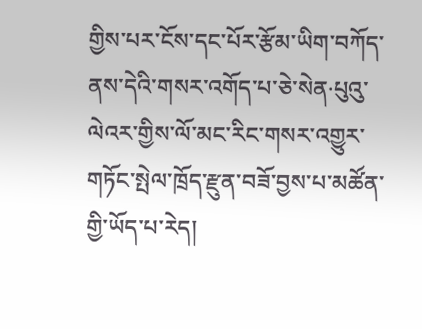གྱིས་པར་ངོས་དང་པོར་རྩོམ་ཡིག་བཀོད་ནས་དེའི་གསར་འགོད་པ་ཅེ་སེན·པུའུ་ལེའར་གྱིས་ལོ་མང་རིང་གསར་འགྱུར་གཏོང་སྤེལ་ཁྲོད་རྫུན་བཟོ་བྱས་པ་མཚོན་གྱི་ཡོད་པ་རེད།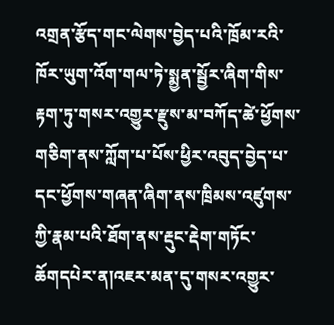འགྲན་རྩོད་གང་ལེགས་བྱེད་པའི་ཁྲོམ་རའི་ཁོར་ཡུག་འོག་གལ་ཏེ་སྨྱན་སྦྱོར་ཞིག་གིས་རྟག་ཏུ་གསར་འགྱུར་རྫུས་མ་བཀོད་ཚེ་ཕྱོགས་གཅིག་ནས་ཀློག་པ་པོས་ཕྱིར་འབུད་བྱེད་པ་དང་ཕྱོགས་གཞན་ཞིག་ནས་ཁྲིམས་འཛུགས་ཀྱི་རྣམ་པའི་ཐོག་ནས་རྡུང་རྡེག་གཏོང་ཆོགདཔེར་ན།འཇར་མན་དུ་གསར་འགྱུར་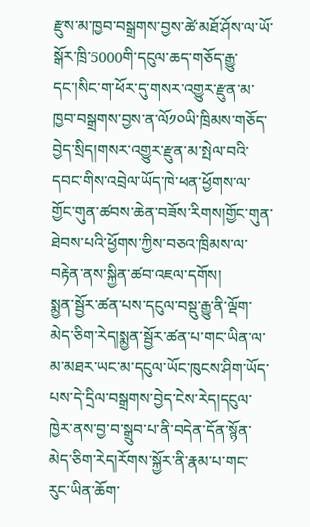རྫུས་མ་ཁྱབ་བསྒྲགས་བྱས་ཚེ་མཐོ་ཤོས་ལ་ཡོ་སྒོར་ཁྲི་5000གི་དངུལ་ཆད་གཅོད་རྒྱུ་དང་།སིང་ག་ཕོར་དུ་གསར་འགྱུར་རྫུན་མ་ཁྱབ་བསྒྲགས་བྱས་ན་ལོ༡༠ཡི་ཁྲིམས་གཅོད་བྱེད་སྲིད།གསར་འགྱུར་རྫུན་མ་སྤེལ་བའི་དབང་གིས་འབྲེལ་ཡོད་ཁེ་ཕན་ཕྱོགས་ལ་གྱོང་གུན་ཚབས་ཆེན་བཟོས་རིགས།གྱོང་གུན་ཐེབས་པའི་ཕྱོགས་ཀྱིས་བཅའ་ཁྲིམས་ལ་བརྟེན་ནས་སྐྱིན་ཚབ་འཇལ་དགོས།
སྨྱན་སྦྱོར་ཚན་པས་དངུལ་བསྡུ་རྒྱུ་ནི་ལྡོག་མེད་ཅིག་རེད།སྨྱན་སྦྱོར་ཚན་པ་གང་ཡིན་ལ་མ་མཐར་ཡང་མ་དངུལ་ཡོང་ཁུངས་ཤིག་ཡོད་པས་དེ་དྲིལ་བསྒྲགས་བྱེད་ངེས་རེད།དངུལ་ཁྱེར་ནས་བྱ་བ་སྒྲུབ་པ་ནི་བདེན་དོན་སྙོན་མེད་ཅིག་རེད།རོགས་སྐྱོར་ནི་རྣམ་པ་གང་རུང་ཡིན་ཆོག་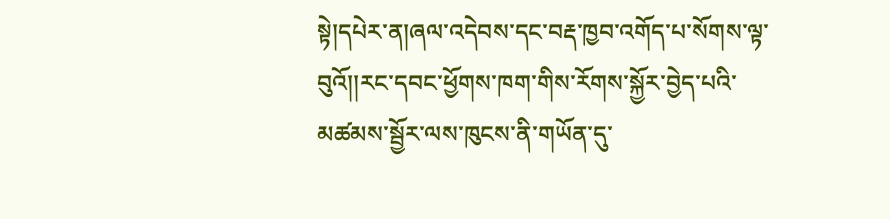སྟེ།དཔེར་ན།ཞལ་འདེབས་དང་བརྡ་ཁྱབ་འགོད་པ་སོགས་ལྟ་བུའོ།།རང་དབང་ཕྱོགས་ཁག་གིས་རོགས་སྐྱོར་བྱེད་པའི་མཚམས་སྦྱོར་ལས་ཁུངས་ནི་གཡོན་དུ་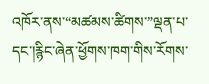འཁོར་ནས་“མཚམས་ཚིགས་”ལྡན་པ་དང་།རྙིང་ཞེན་ཕྱོགས་ཁག་གིས་རོགས་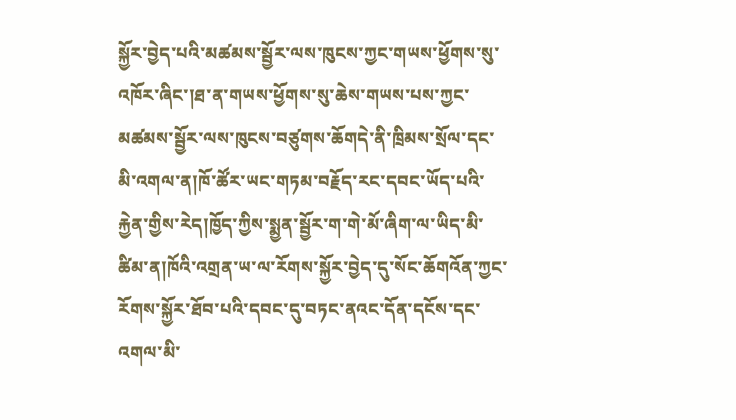སྐྱོར་བྱེད་པའི་མཚམས་སྦྱོར་ལས་ཁུངས་ཀྱང་གཡས་ཕྱོགས་སུ་འཁོར་ཞིང་།ཐ་ན་གཡས་ཕྱོགས་སུ་ཆེས་གཡས་པས་ཀྱང་མཚམས་སྦྱོར་ལས་ཁུངས་བཙུགས་ཆོགདེ་ནི་ཁྲིམས་སྲོལ་དང་མི་འགལ་ན།ཁོ་ཚོར་ཡང་གཏམ་བརྗོད་རང་དབང་ཡོད་པའི་རྐྱེན་གྱིས་རེད།ཁྱོད་ཀྱིས་སྨྱན་སྦྱོར་ག་གེ་མོ་ཞིག་ལ་ཡིད་མི་ཚིམ་ན།ཁོའི་འགྲན་ཡ་ལ་རོགས་སྐྱོར་བྱེད་དུ་སོང་ཆོགའོན་ཀྱང་རོགས་སྐྱོར་ཐོབ་པའི་དབང་དུ་བཏང་ནའང་དོན་དངོས་དང་འགལ་མི་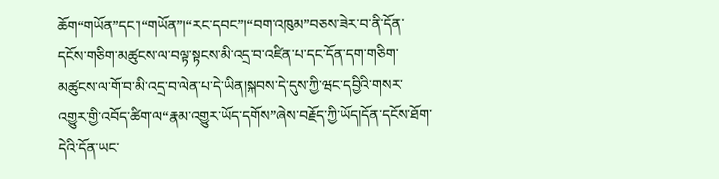ཆོག“གཡོན”དང་།“གཡོན”།“རང་དབང”།“བག་འཁུམ”བཅས་ཟེར་བ་ནི་དོན་དངོས་གཅིག་མཚུངས་ལ་བལྟ་སྟངས་མི་འདྲ་བ་འཛིན་པ་དང་དོན་དག་གཅིག་མཚུངས་ལ་གོ་བ་མི་འདྲ་བ་ལེན་པ་དེ་ཡིན།སྐབས་དེ་དུས་ཀྱི་ཝང་དབྱིའི་གསར་འགྱུར་གྱི་འབོད་ཚིག་ལ“རྣམ་འགྱུར་ཡོད་དགོས”ཞེས་བརྗོད་ཀྱི་ཡོད།དོན་དངོས་ཐོག་དེའི་དོན་ཡང་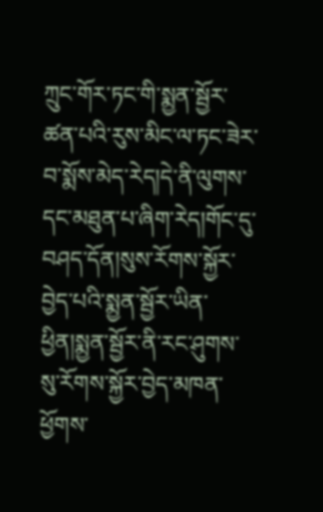ཀྲུང་གོར་ཏང་གི་སྨྱན་སྦྱོར་ཚན་པའི་རུས་མིང་ལ་ཏང་ཟེར་བ་སྨོས་མེད་རེད།དེ་ནི་ལུགས་དང་མཐུན་པ་ཞིག་རེད།གོང་དུ་བཤད་དོན།སུས་རོགས་སྐྱོར་བྱེད་པའི་སྨྱན་སྦྱོར་ཡིན་ཕྱིན།སྨྱན་སྦྱོར་ནི་རང་ཤུགས་སུ་རོགས་སྐྱོར་བྱེད་མཁན་ཕྱོགས་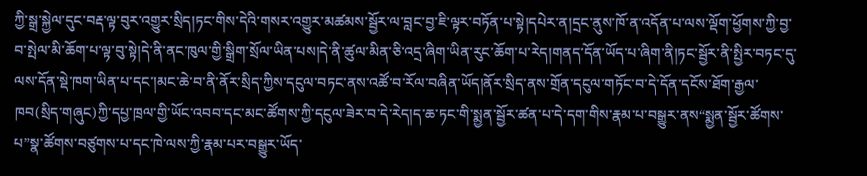ཀྱི་སྒྲ་སྐྱེལ་དུང་བརྡ་ལྟ་བུར་འགྱུར་སྲིད།ཏང་གིས་དེའི་གསར་འགྱུར་མཚམས་སྦྱོར་ལ་བླང་བྱ་ཇི་ལྟར་བཏོན་པ་སྟེ།དཔེར་ན།དྲང་ནུས་ཁོ་ན་འདོན་པ་ལས་ལྡོག་ཕྱོགས་ཀྱི་བྱ་བ་སྤེལ་མི་ཆོག་པ་ལྟ་བུ་སྟེ།དེ་ནི་ནང་ཁུལ་གྱི་སྒྲིག་སྲོལ་ཡིན་པས།དེ་ནི་ཚུལ་མིན་ཅི་འདྲ་ཞིག་ཡིན་རུང་ཆོག་པ་རེད།གནད་དོན་ཡོད་པ་ཞིག་ནི།ཏང་སྦྱོར་ནི་སྤྱིར་བཏང་དུ་ལས་དོན་སྡེ་ཁག་ཡིན་པ་དང་།མང་ཆེ་བ་ནི་ནོར་སྲིད་ཀྱིས་དངུལ་བཏང་ནས་འཚོ་བ་རོལ་བཞིན་ཡོད།ནོར་སྲིད་ནས་གྲོན་དངུལ་གཏོང་བ་དེ་དོན་དངོས་ཐོག་རྒྱལ་ཁབ(སྲིད་གཞུང)ཀྱི་དཔྱ་ཁྲལ་གྱི་ཡོང་འབབ་དང་མང་ཚོགས་ཀྱི་དངུལ་ཟེར་བ་དེ་རེད།ད་ཆ་ཏང་གི་སྨྱན་སྦྱོར་ཚན་པ་དེ་དག་གིས་རྣམ་པ་བསྒྱུར་ནས“སྨྱན་སྦྱོར་ཚོགས་པ”སྣ་ཚོགས་བཙུགས་པ་དང་ཁེ་ལས་ཀྱི་རྣམ་པར་བསྒྱུར་ཡོད་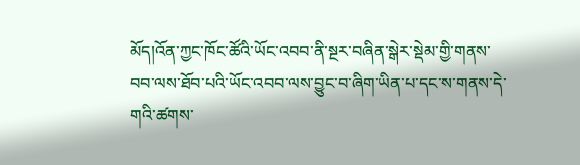མོད།འོན་ཀྱང་ཁོང་ཚོའི་ཡོང་འབབ་ནི་སྔར་བཞིན་སྒེར་སྡེམ་གྱི་གནས་བབ་ལས་ཐོབ་པའི་ཡོང་འབབ་ལས་བྱུང་བ་ཞིག་ཡིན་པ་དང་ས་གནས་དེ་གའི་ཚགས་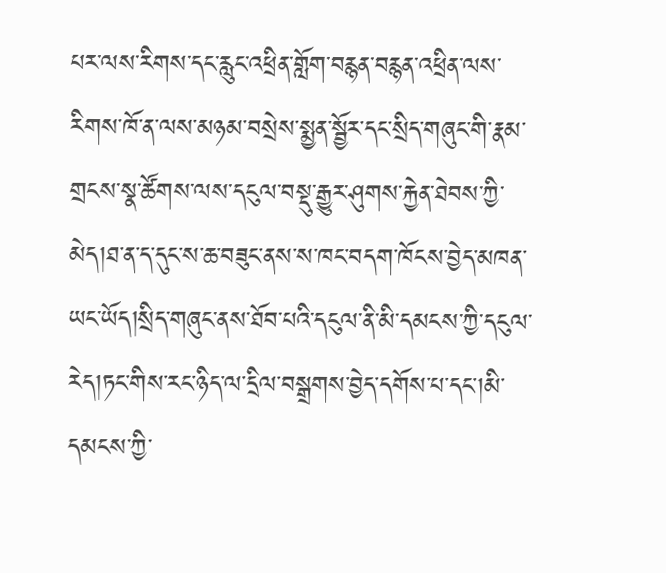པར་ལས་རིགས་དང་རླུང་འཕྲིན་གློག་བརྙན་བརྙན་འཕྲིན་ལས་རིགས་ཁོ་ན་ལས་མཉམ་བསྲེས་སྨྱན་སྦྱོར་དང་སྲིད་གཞུང་གི་རྣམ་གྲངས་སྣ་ཚོགས་ལས་དངུལ་བསྡུ་རྒྱུར་ཤུགས་རྐྱེན་ཐེབས་ཀྱི་མེད།ཐ་ན་ད་དུང་ས་ཆ་བཟུང་ནས་ས་ཁང་བདག་ཁོངས་བྱེད་མཁན་ཡང་ཡོད།སྲིད་གཞུང་ནས་ཐོབ་པའི་དངུལ་ནི་མི་དམངས་ཀྱི་དངུལ་རེད།ཏང་གིས་རང་ཉིད་ལ་དྲིལ་བསྒྲགས་བྱེད་དགོས་པ་དང་།མི་དམངས་ཀྱི་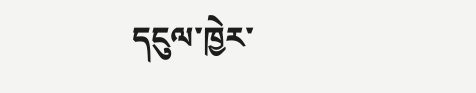དངུལ་ཁྱེར་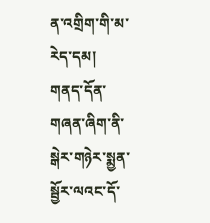ན་འགྲིག་གི་མ་རེད་དམ།
གནད་དོན་གཞན་ཞིག་ནི་སྒེར་གཉེར་སྨྱན་སྦྱོར་ལའང་དོ་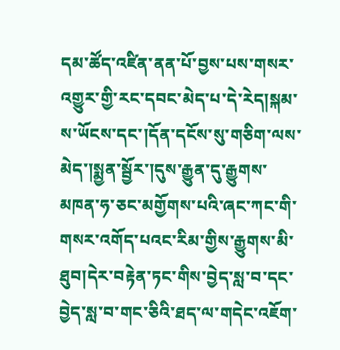དམ་ཚོད་འཛིན་ནན་པོ་བྱས་པས་གསར་འགྱུར་གྱི་རང་དབང་མེད་པ་དེ་རེད།སྐམ་ས་ཡོངས་དང་།དོན་དངོས་སུ་གཅིག་ལས་མེད་།སྨྱན་སྦྱོར་།དུས་རྒྱུན་དུ་རྒྱུགས་མཁན་ཧ་ཅང་མགྱོགས་པའི་ཞང་ཀང་གི་གསར་འགོད་པའང་རིམ་གྱིས་རྒྱུགས་མི་ཐུབ།དེར་བརྟེན་ཏང་གིས་བྱེད་སླ་བ་དང་བྱེད་སླ་བ་གང་ཅིའི་ཐད་ལ་གདེང་འཇོག་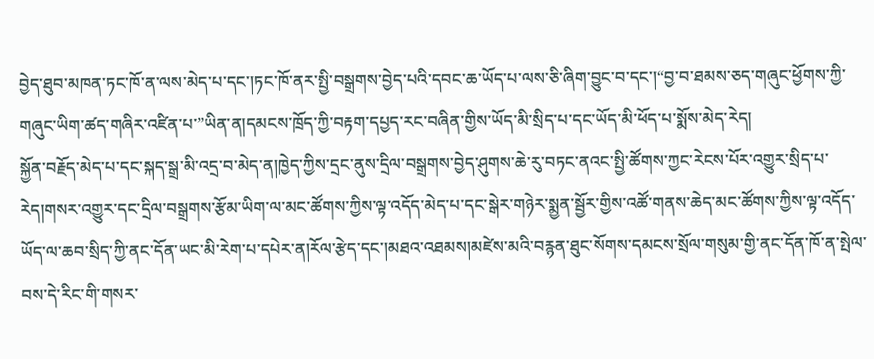བྱེད་ཐུབ་མཁན་ཏང་ཁོ་ན་ལས་མེད་པ་དང་།ཏང་ཁོ་ནར་སྤྱི་བསྒྲགས་བྱེད་པའི་དབང་ཆ་ཡོད་པ་ལས་ཅི་ཞིག་བྱུང་བ་དང་།“བྱ་བ་ཐམས་ཅད་གཞུང་ཕྱོགས་ཀྱི་གཞུང་ཡིག་ཚད་གཞིར་འཛིན་པ་”ཡིན་ན།དམངས་ཁྲོད་ཀྱི་བརྟག་དཔྱད་རང་བཞིན་གྱིས་ཡོད་མི་སྲིད་པ་དང་ཡོད་མི་ཕོད་པ་སྨོས་མེད་རེད།
སྐྱོན་བརྗོད་མེད་པ་དང་སྐད་སྒྲ་མི་འདྲ་བ་མེད་ན།ཁྱེད་ཀྱིས་དྲང་ནུས་དྲིལ་བསྒྲགས་བྱེད་ཤུགས་ཆེ་རུ་བཏང་ནའང་སྤྱི་ཚོགས་ཀྱང་རེངས་པོར་འགྱུར་སྲིད་པ་རེད།གསར་འགྱུར་དང་དྲིལ་བསྒྲགས་རྩོམ་ཡིག་ལ་མང་ཚོགས་ཀྱིས་ལྟ་འདོད་མེད་པ་དང་སྒེར་གཉེར་སྨྱན་སྦྱོར་གྱིས་འཚོ་གནས་ཆེད་མང་ཚོགས་ཀྱིས་ལྟ་འདོད་ཡོད་ལ་ཆབ་སྲིད་ཀྱི་ནང་དོན་ཡང་མི་རེག་པ་དཔེར་ན།རོལ་རྩེད་དང་།མཐའ་འཐམས།མཛེས་མའི་བརྙན་ཐུང་སོགས་དམངས་སྲོལ་གསུམ་གྱི་ནང་དོན་ཁོ་ན་སྤེལ་བས་དེ་རིང་གི་གསར་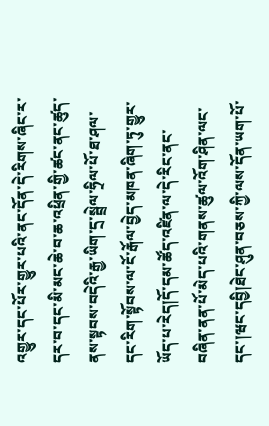འགྱུར་དང་པོར་གྱུར་པའི་ནང་དོན་དེ་རིགས་ཞིང་ར་དར་བ་དང་མི་མང་ཆེ་བ་ཆ་འཕྲིན་གྱི་ཚང་ནང་ཚུད་ནས་སྟབས་བདེའི་རྒྱ་ཡིག་དྲ་སྦྲེལ་ཧྲིལ་པོ་ཐ་ཤལ་དང་རིག་སྟོབས་ལ་ངོ་རྒོལ་བྱེད་མཁན་ཞིག་ཏུ་གྱུར་ཡོད་པ་རེད།དོ་དམ་ཚོད་འཛིན་ལ་དེ་རིང་ནང་བཞིན་ནན་པོ་མེད་པའི་གནས་ཚུལ་འོག་ཤིན་ལང་དང་།ཝང་དབྱི།ཐེང་ཤུན་བཅས་ཀྱི་ལས་དོན་ཡག་པོ་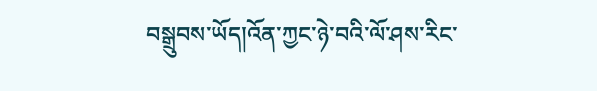བསྒྲུབས་ཡོད།འོན་ཀྱང་ཉེ་བའི་ལོ་ཤས་རིང་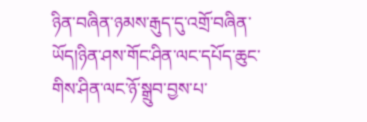ཉིན་བཞིན་ཉམས་རྒུད་དུ་འགྲོ་བཞིན་ཡོད།ཉིན་ཤས་གོང་ཤིན་ལང་དཔོད་ཆུང་གིས་ཤིན་ལང་ཉོ་སྒྲུབ་བྱས་པ་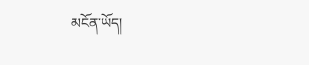མངོན་ཡོད།